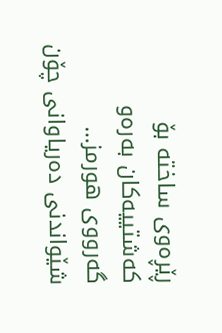ڕێڕەوی ساختە بۆ کەشتییەکان بەرەو گەرووی هورمز… شێواندنی دەریاوانی چۆن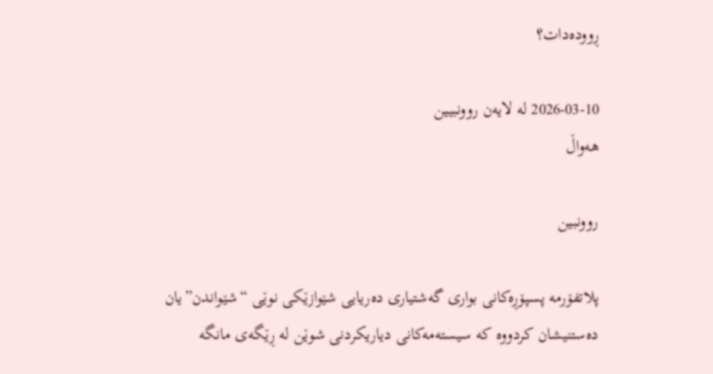ڕوودەدات؟

2026-03-10 لە لایەن روونبیین
هەواڵ

روونبین

پلاتفۆرمە پسپۆڕەکانی بواری گەشتیاری دەریایی شێوازێکی نوێی “شێواندن”یان دەستنیشان کردووە کە سیستەمەکانی دیاریکردنی شوێن لە ڕێگەی مانگە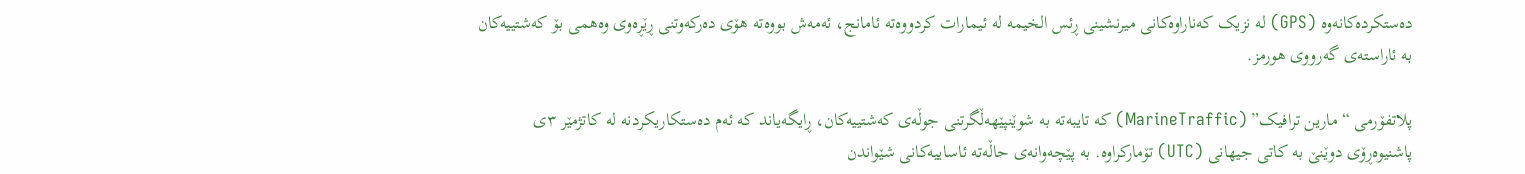دەستکردەکانەوە (GPS) لە نزیک کەناراوەکانی میرنشینی ڕئس الخیمە لە ئیمارات کردووەتە ئامانج، ئەمەش بووەتە هۆی دەرکەوتنی ڕێڕەوی وەهمی بۆ کەشتییەکان بە ئاراستەی گەرووی هورمز.

پلاتفۆرمی “مارین ترافیک” (MarineTraffic) کە تایبەتە بە شوێنپێهەڵگرتنی جوڵەی کەشتییەکان، ڕایگەیاند کە ئەم دەستکاریکردنە لە کاتژمێر ٣ی پاشنیوەڕۆی دوێنێ بە کاتی جیھانی (UTC) تۆمارکراوە. بە پێچەوانەی حاڵەتە ئاساییەکانی شێواندن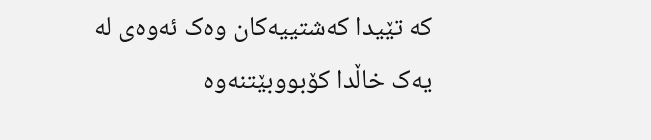کە تێیدا کەشتییەکان وەک ئەوەی لە یەک خاڵدا کۆبووبێتنەوە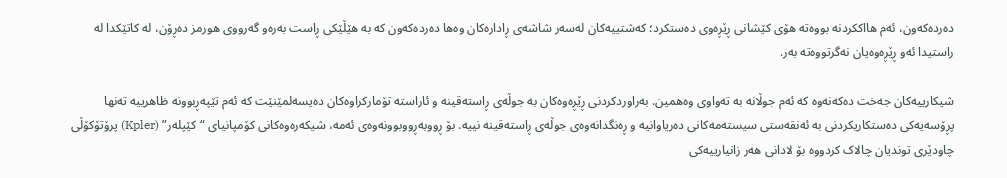دەردەکەون، ئەم هااککردنە بووەتە هۆی کێشانی ڕێڕەوی دەستکرد؛ کەشتییەکان لەسەر شاشەی ڕادارەکان وەها دەردەکەون کە بە هێڵێکی ڕاست بەرەو گەرووی هورمز دەڕۆن، لە کاتێکدا لە راستیدا ئەو ڕێڕەوەیان نەگرتووەتە بەر.

شیکارییەکان جەخت دەکەنەوە کە ئەم جوڵانە بە تەواوی وەهمین. بەراوردکردنی ڕێڕەوەکان بە جوڵەی ڕاستەقینە و ئاراستە تۆمارکراوەکان دەیسەلمێنێت کە ئەم تێپەڕبوونە ظاهرییە تەنها پڕۆسەیەکی دەستکاریکردنی بە ئەنقەستی سیستەمەکانی دەریاوانیە و ڕەنگدانەوەی جوڵەی ڕاستەقینە نییە. بۆ ڕووبەڕووبوونەوەی ئەمە، شیکەرەوەکانی کۆمپانیای “کێپلەر” (Kpler) پرۆتۆکۆڵی چاودێری توندیان چالاک کردووە بۆ لادانی هەر زانیارییەکی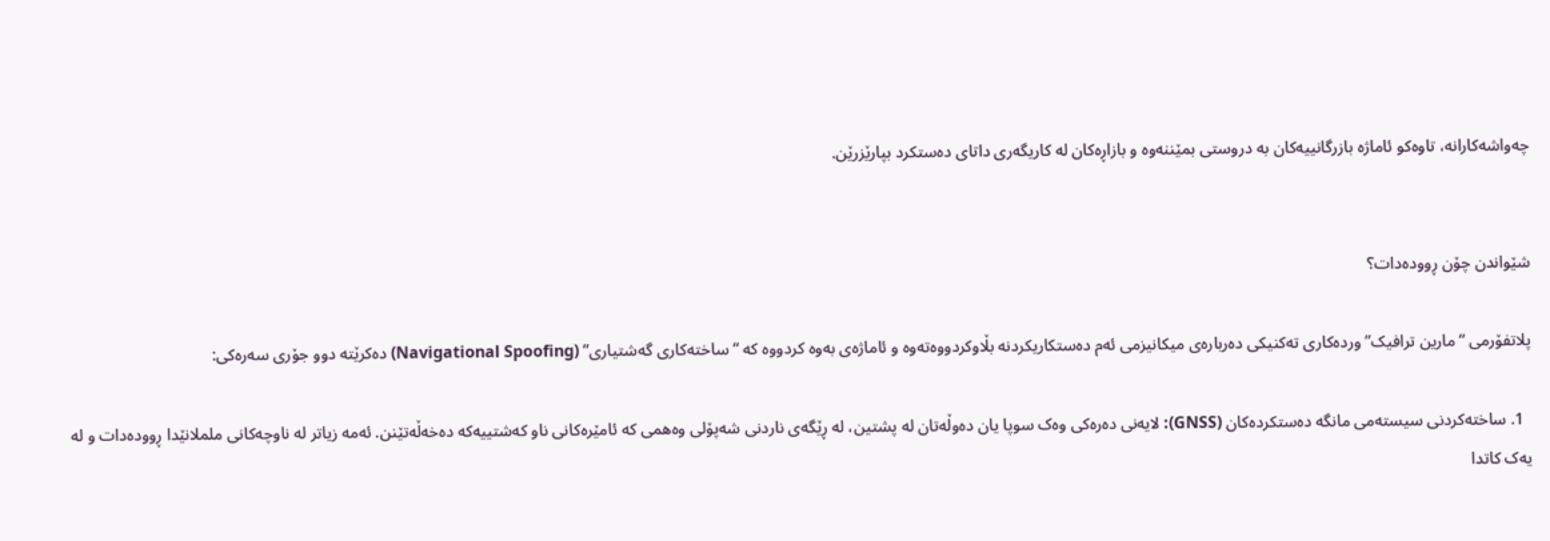چەواشەکارانە، تاوەکو ئاماژە بازرگانییەکان بە دروستی بمێننەوە و بازاڕەکان لە کاریگەری داتای دەستکرد بپارێزرێن.


شێواندن چۆن ڕوودەدات؟

پلاتفۆرمی “مارین ترافیک” وردەکاری تەکنیکی دەربارەی میکانیزمی ئەم دەستکاریکردنە بڵاوکردووەتەوە و ئاماژەی بەوە کردووە کە “ساختەکاری گەشتیاری” (Navigational Spoofing) دەکرێتە دوو جۆری سەرەکی:

  1. ساختەکردنی سیستەمی مانگە دەستکردەکان (GNSS): لایەنی دەرەکی وەک سوپا یان دەوڵەتان لە پشتین، لە ڕێگەی ناردنی شەپۆلی وەهمی کە ئامێرەکانی ناو کەشتییەکە دەخەڵەتێنن. ئەمە زیاتر لە ناوچەکانی ململانێدا ڕوودەدات و لە یەک کاتدا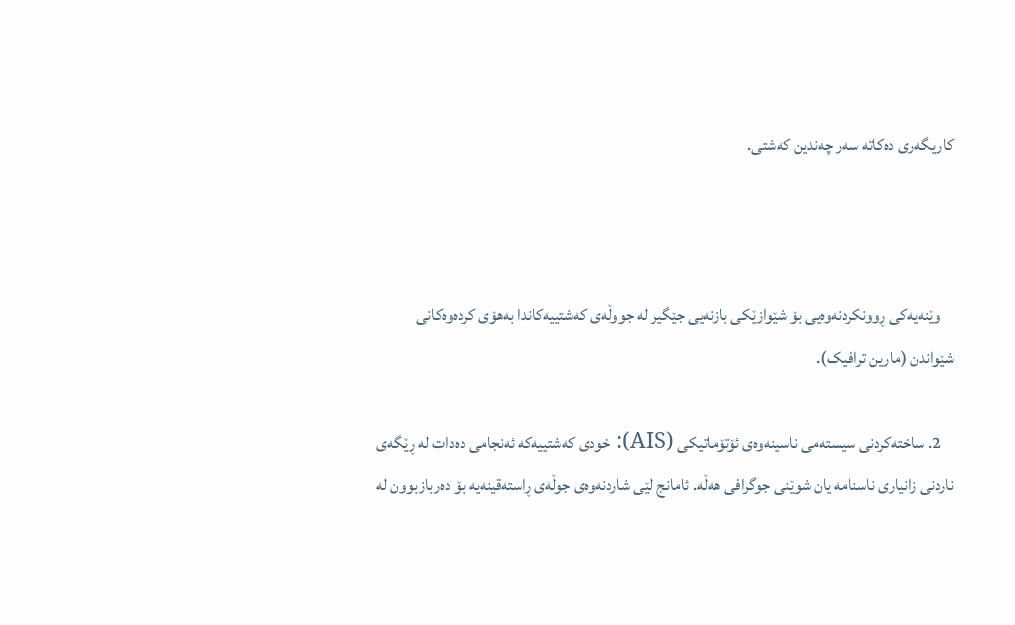کاریگەری دەکاتە سەر چەندین کەشتی.



    وێنەیەکی ڕوونکردنەوەیی بۆ شێوازێکی بازنەیی جێگیر لە جووڵەی کەشتییەکاندا بەهۆی کردەوەکانی شێواندن (مارین ترافیک).

    2. ساختەکردنی سیستەمی ناسینەوەی ئۆتۆماتیکی (AIS): خودی کەشتییەکە ئەنجامی دەدات لە ڕێگەی ناردنی زانیاری ناسنامە یان شوێنی جوگرافی هەڵە. ئامانج لێی شاردنەوەی جوڵەی ڕاستەقینەیە بۆ دەربازبوون لە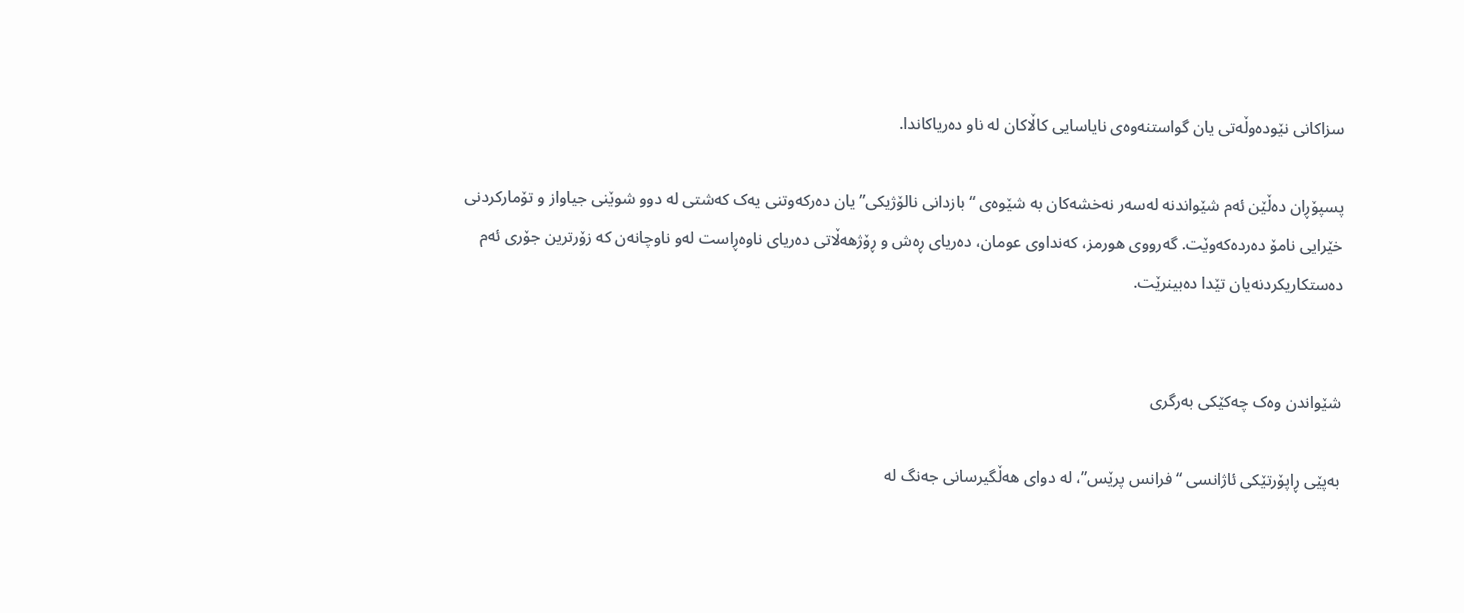سزاکانی نێودەوڵەتی یان گواستنەوەی نایاسایی کاڵاکان لە ناو دەریاکاندا.

پسپۆڕان دەڵێن ئەم شێواندنە لەسەر نەخشەکان بە شێوەی “بازدانی نالۆژیکی” یان دەرکەوتنی یەک کەشتی لە دوو شوێنی جیاواز و تۆمارکردنی خێرایی نامۆ دەردەکەوێت. گەرووی هورمز، کەنداوی عومان، دەریای ڕەش و ڕۆژهەڵاتی دەریای ناوەڕاست لەو ناوچانەن کە زۆرترین جۆری ئەم دەستکاریکردنەیان تێدا دەبینرێت.


شێواندن وەک چەکێکی بەرگری

بەپێی ڕاپۆرتێکی ئاژانسی “فرانس پرێس”، لە دوای هەڵگیرسانی جەنگ لە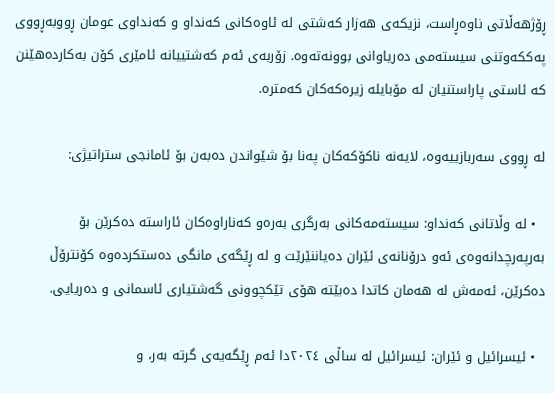ڕۆژهەڵاتی ناوەڕاست، نزیکەی هەزار کەشتی لە ئاوەکانی کەنداو و کەنداوی عومان ڕووبەڕووی پەککەوتنی سیستەمی دەریاوانی بوونەتەوە. زۆربەی ئەم کەشتییانە ئامێری کۆن بەکاردەهێنن کە ئاستی پاراستنیان لە مۆبایلە زیرەکەکان کەمترە.

لە ڕووی سەربازییەوە، لایەنە ناکۆکەکان پەنا بۆ شێواندن دەبەن بۆ ئامانجی ستراتیژی:

  • لە وڵاتانی کەنداو: سیستەمەکانی بەرگری بەرەو کەناراوەکان ئاراستە دەکرێن بۆ بەرپەرچدانەوەی ئەو درۆنانەی ئێران دەیاننێرێت و لە ڕێگەی مانگی دەستکردەوە کۆنترۆڵ دەکرێن، ئەمەش لە هەمان کاتدا دەبێتە هۆی تێکچوونی گەشتیاری ئاسمانی و دەریایی.

  • ئیسرائیل و ئێران: ئیسرائیل لە ساڵی ٢٠٢٤دا ئەم ڕێگەیەی گرتە بەر، و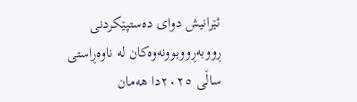ئێرانیش دوای دەستپێکردنی ڕووبەڕووبوونەوەکان لە ناوەڕاستی ساڵی ٢٠٢٥دا هەمان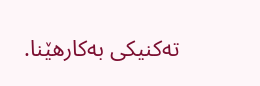تەکنیکی بەکارهێنا.